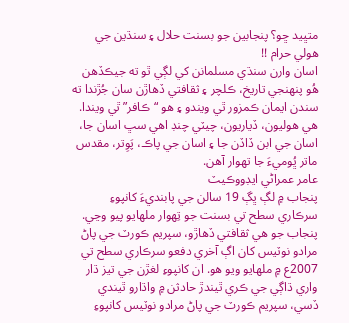متڀيد ڇو؟ پنجابين جو بسنت حلال ۽ سنڌين جي هولي حرام !!
اسان وارن سنڌي مسلمانن کي لڳي ٿو ته جيڪڏهن هُو پنهنجي تاريخ، ڪلچر ۽ ثقافتي ڏهاڙن سان جُڙندا ته سندن ايمان ڪمزور ٿي ويندو ۽ هو “ڪافر” ٿي ويندا.
هي هوليون، ڏياريون، چيٽي چنڊ اهي سڀ اسان جا، اسان جي ابن ڏاڏن جا ۽ اسان جي پاڪ، پَوِتر، مقدس ماتر ڀُوميءَ جا تهوار آهن.
عامر عمراڻي ايڊووڪيٽ
پنجاب ۾ لڳ ڀڳ 19 سالن جي پابنديءَ کانپوءِ سرڪاري سطح تي بسنت جو تِهوار ملهايو پيو وڃي.
پنجاب جو هي ثقافتي ڏهاڙو، سپريم ڪورٽ جي پاڻ مرادو نوٽيس کان اڳ آخري دفعو سرڪاري سطح تي 2007ع ۾ ملهايو ويو هو. ان کانپوءِ لغڙن جي تيز ڌار واري ڌاڳي جي ڪري ٿيندڙ حادثن ۾ واڌارو ٿيندي ڏسي، سپريم ڪورٽ جي پاڻ مرادو نوٽيس کانپوءِ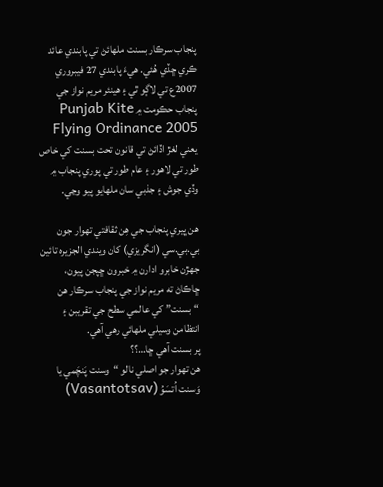پنجاب سرڪار بسنت ملهائڻ تي پابندي عائد ڪري ڇڏي هُئي. هيءَ پابندي 27 فيبروري 2007ع تي لاڳو ٿي ۽ هينئر مريم نواز جي پنجاب حڪومت ۾ Punjab Kite Flying Ordinance 2005 يعني لغڙ اڏائڻ تي قانون تحت بسنت کي خاص طور تي لاهور ۽ عام طور تي پوري پنجاب ۾ وڏي جوش ۽ جذبي سان ملهايو پيو وڃي.

هن ڀيري پنجاب جي هِن ثقافتي تهوار جون بي.بي.سي (انگريزي) کان ويندي الجزيره تائين جهڙن خابرو ادارن ۾ خبرون ڇپجن پيون، ڇاڪاڻ ته مريم نواز جي پنجاب سرڪار هن “بسنت” کي عالمي سطح جي تقريبن ۽ انتظامن وسيلي ملهائي رهي آهي.
پر بسنت آهي ڇا…؟؟
هن تهوار جو اصلي نالو “وسنت پَنچَمي يا وَسنت اُتسَوُ (Vasantotsav)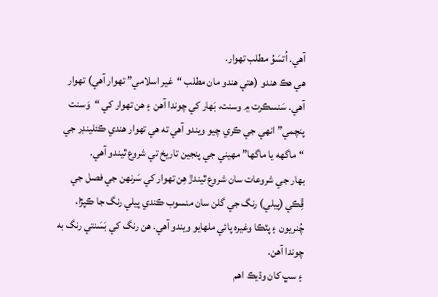آهي. اُتسَوُ مطلب تهوار.
هي هڪ هندو (هتي هندو مان مطلب “غير اسلامي” تهوار آهي) تهوار آهي. سَنسڪرت ۾ وسنت، بَهار کي چوندا آهن ۽ هن تهوار کي “وَسنت پنچمي” انهي جي ڪري چيو ويندو آهي ته هي تهوار هندي ڪئلينڊر جي “ماگهه يا ماگها” مهيني جي پنجين تاريخ تي شروع ٿيندو آهي.
بهار جي شروعات سان شروع ٿيندڙ هِن تهوار کي سَرنهن جي فصل جي ڦِڪي (پيلي) رنگ جي گلن سان منسوب ڪندي پيلي رنگ جا ڪپڙا، چُنريون ۽ پٽڪا وغيره پائي ملهايو ويندو آهي. هن رنگ کي بَسَنتي رنگ به چوندا آهن.
۽ سڀ کان وڌيڪ اهم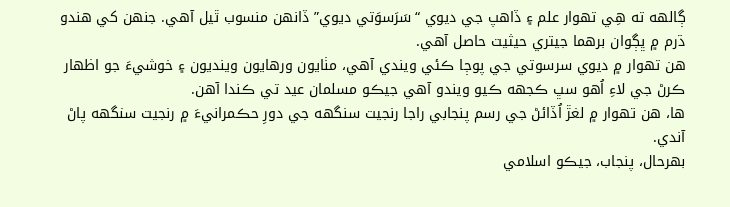ڳالهه ته هِي تهوار علم ۽ ڏاهپ جي ديوي “سَرَسوَتي ديوي” ڏانهن منسوب ٿيل آهي. جنهن کي هندو ڌرم ۾ ڀڳوان برهما جيتري حيثيت حاصل آهي.
هن تهوار ۾ ديوي سرسوتي جي پوڄا ڪئي ويندي آهي، مٺايون ورهايون وينديون ۽ خوشيءَ جو اظهار ڪرڻ جي لاءِ اُهو سڀ ڪجهه ڪيو ويندو آهي جيڪو مسلمان عيد تي ڪندا آهن.
ها، هن تهوار ۾ لغڙ اُڏائڻ جي رسم پنجابي راجا رنجيت سنگهه جي دورِ حڪمرانيءَ ۾ رنجيت سنگهه پاڻ آندي.
بهرحال، پنجاب، جيڪو اسلامي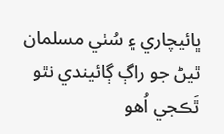ڀائيچاري ۽ سُٺي مسلمان ٿيڻ جو راڳ ڳائيندي نٿو ٿَڪجي اُهو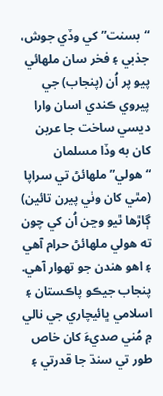“بسنت” کي وڏي جوش، جذبي ۽ فخر سان ملهائي پيو پر اُن (پنجاب) جي پيروي ڪندي اسان وارا ديسي ساخت جا عربن کان به وڏا مسلمان “هولي” ملهائڻ تي سراپا (مٿي کان وٺي پيرن تائين) ڳاڙها ٿيو وڃن اُن کي چون ته هولي ملهائڻ حرام آهي ۽ اهو هندن جو تهوار آهي.
پنجاب جيڪو پاڪستان ۽ اسلامي ڀائيچاري جي نالي ۾ مُني صديءَ کان خاص طور تي سنڌ جا قدرتي ۽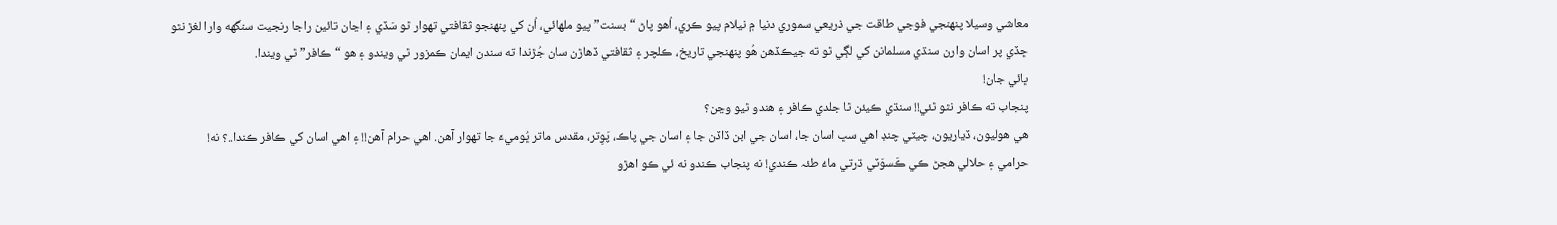معاشي وسيلا پنهنجي فوجي طاقت جي ذريعي سموري دنيا ۾ نيلام پيو ڪري، اُهو پاڻ “بسنت” پيو ملهائي، اُن کي پنهنجو ثقافتي تهوار ٿو سَڏي ۽ اڃان تائين راجا رنجيت سنگهه وارا لغڙ نٿو ڇڏي پر اسان وارن سنڌي مسلمانن کي لڳي ٿو ته جيڪڏهن هُو پنهنجي تاريخ، ڪلچر ۽ ثقافتي ڏهاڙن سان جُڙندا ته سندن ايمان ڪمزور ٿي ويندو ۽ هو “ڪافر” ٿي ويندا.
ڀائي جان!
پنجاب ته ڪافر نٿو ٿئي!! سنڌي ڪيئن ٿا جلدي ڪافر ۽ هندو ٿيو وڃن؟
هي هوليون، ڏياريون، چيٽي چنڊ اهي سڀ اسان جا، اسان جي ابن ڏاڏن جا ۽ اسان جي پاڪ، پَوِتر، مقدس ماتر ڀُوميءَ جا تهوار آهن. اهي حرام آهن!! ۽ اهي اسان کي ڪافر ڪندا..؟ نه!
حرامي ۽ حلالي هجڻ ڪي ڪَسوَٽي ڌرتي ماءُ طئہ ڪندي! نه پنجاب ڪندو نه ئي ڪو اهڙو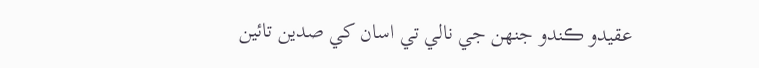عقيدو ڪندو جنهن جي نالي تي اسان کي صدين تائين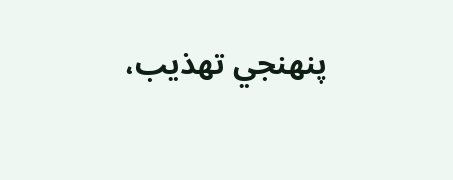پنهنجي تهذيب،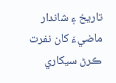تاريخ ۽ شاندار ماضيءَ کان نفرت ڪرڻ سيکاري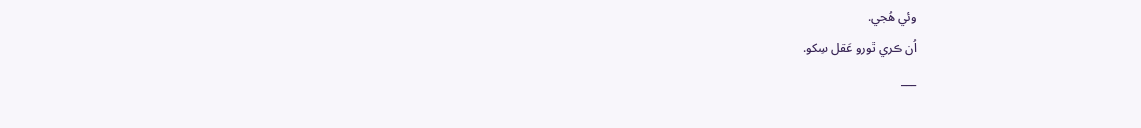وئي هُجي.
اُن ڪري ٿورو عَقل سِکو.
___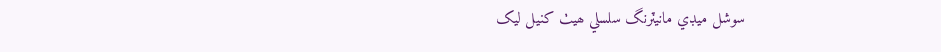سوشل ميڊي مانيٽرنگ سلسلي ھيٺ کنيل ليک